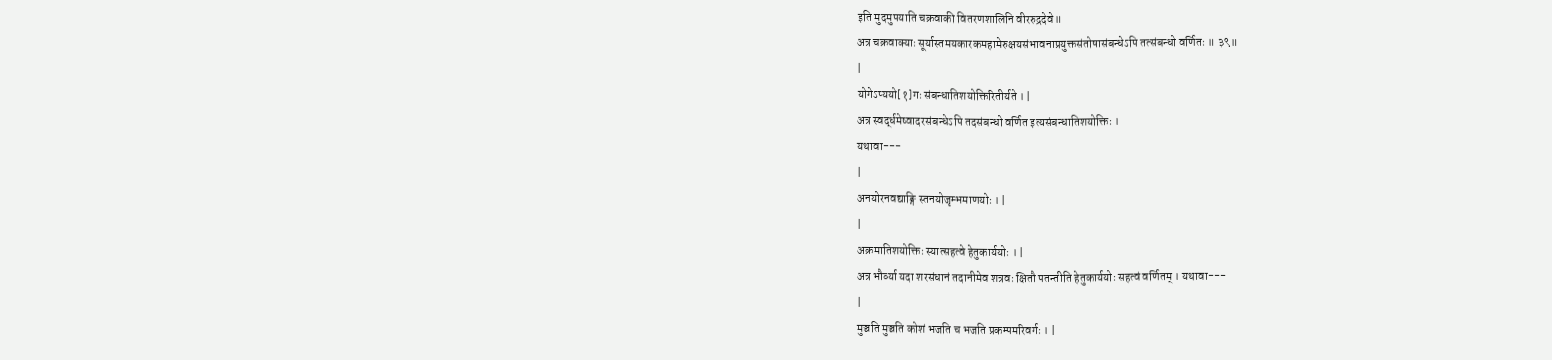इति मुदमुपयाति चक्रवाकी वितरणशालिनि वीररुद्रदेवे॥
अत्र चक्रवाक्याः सूर्यास्तमयकारकमहामेरुक्षयसंभावनाप्रयुक्तसंतोषासंबन्धेऽपि तत्संबन्धो वर्णितः ॥ ३९॥
|
योगेऽप्ययो[१]गः संबन्धातिशयोक्तिरितीर्यते । |
अत्र स्वर्द्धमेष्वादरसंबन्धेऽपि तदसंबन्धो वर्णित इत्यसंबन्धातिशयोक्तिः ।
यथावा---
|
अनयोरनवद्याङ्गि स्तनयोजृम्भमाणयोः । |
|
अक्रमातिशयोक्तिः स्यात्सहत्वे हेतुकार्ययोः । |
अत्र भौर्व्या यदा शरसंधानं तदानीमेव शत्रवः क्षितौ पतन्तीति हेतुकार्ययोः सहत्वं वर्णितम् । यथावा---
|
मुञ्चति मुञ्चति कोशं भजति च भजति प्रकम्पमरिवर्गः । |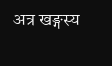अत्र खङ्गस्य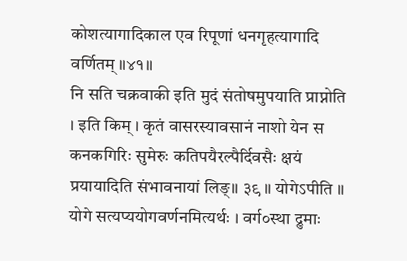कोशत्यागादिकाल एव रिपूणां धनगृहत्यागादि वर्णितम् ॥४१॥
नि सति चक्रवाकी इति मुदं संतोषमुपयाति प्राप्नोति । इति किम् । कृतं वासरस्यावसानं नाशो येन स कनकगिरिः सुमेरुः कतिपयैरल्पैर्दिवसैः क्षयं प्रयायादिति संभावनायां लिङ्॥ ३९ ॥ योगेऽपीति ॥ योगे सत्यप्ययोगवर्णनमित्यर्थः । वर्ग०स्था द्रुमाः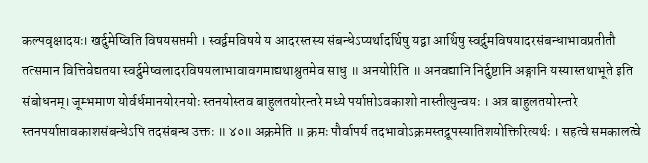कल्पवृक्षादयः। खर्दुमेष्विति विषयसप्तमी । स्वर्द्वमविषये य आदरस्तस्य संबन्धेऽप्यर्थादर्थिषु यद्वा आर्थिषु स्वर्द्रुमविषयादरसंबन्धाभावप्रतीतौ तत्समान वित्तिवेद्यतया स्वर्द्रुमेष्वलादरविषयलाभावावगमाद्यथाश्रुतमेव साधु ॥ अनयोरिति ॥ अनवद्यानि निर्दुष्टानि अङ्गानि यस्यास्तथाभूते इति संबोधनम्। जूम्भमाण योर्वर्धमानयोरनयोः स्तनयोस्तव बाहुलतयोरन्तरे मध्ये पर्याप्तोऽवकाशो नास्तीत्युन्वयः । अत्र बाहुलतयोरन्तरे स्तनपर्याप्तावकाशसंबन्धेऽपि तदसंबन्ध उक्तः ॥ ४०॥ अक्रमेति ॥ क्रमः पौर्वापर्य तदभावोऽक्रमस्तद्रूपस्यातिशयोक्तिरित्यर्थः । सहत्वे समकालत्वे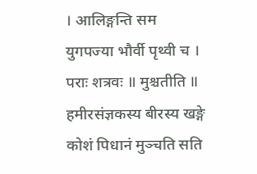। आलिङ्गन्ति सम युगपज्या भौर्वी पृथ्वी च । पराः शत्रवः ॥ मुश्चतीति ॥ हमीरसंज्ञकस्य बीरस्य खङ्गे कोशं पिधानं मुञ्चति सति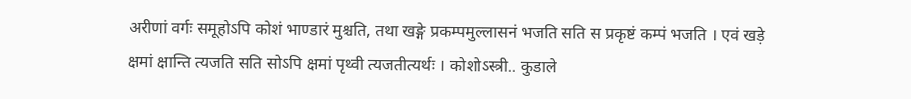अरीणां वर्गः समूहोऽपि कोशं भाण्डारं मुश्चति, तथा खङ्गे प्रकम्पमुल्लासनं भजति सति स प्रकृष्टं कम्पं भजति । एवं खड़े क्षमां क्षान्ति त्यजति सति सोऽपि क्षमां पृथ्वी त्यजतीत्यर्थः । कोशोऽस्त्री.. कुडाले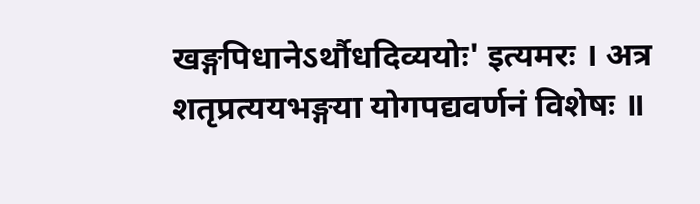खङ्गपिधानेऽर्थौधदिव्ययोः' इत्यमरः । अत्र शतृप्रत्ययभङ्गया योगपद्यवर्णनं विशेषः ॥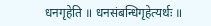धनगृहेति ॥ धनसंबन्धिगृहेत्यर्थः ॥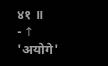४१ ॥
- ↑ 'अयोगे'